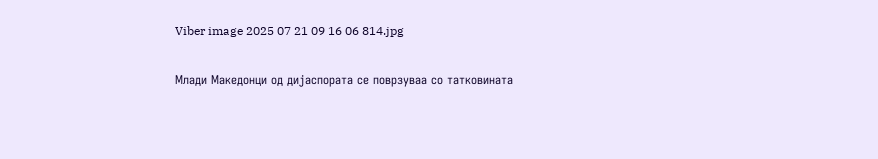Viber image 2025 07 21 09 16 06 814.jpg

Млади Македонци од дијаспората се поврзуваа со татковината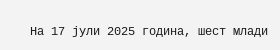На 17 јули 2025 година, шест млади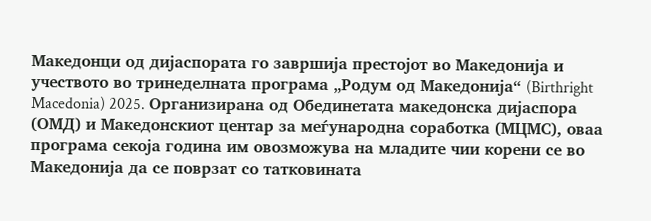Македонци од дијаспората го завршија престојот во Македонија и учеството во тринеделната програма „Родум од Македонија“ (Birthright Macedonia) 2025. Организирана од Обединетата македонска дијаспора (ОМД) и Македонскиот центар за меѓународна соработка (МЦМС), оваа програма секоја година им овозможува на младите чии корени се во Македонија да се поврзат со татковината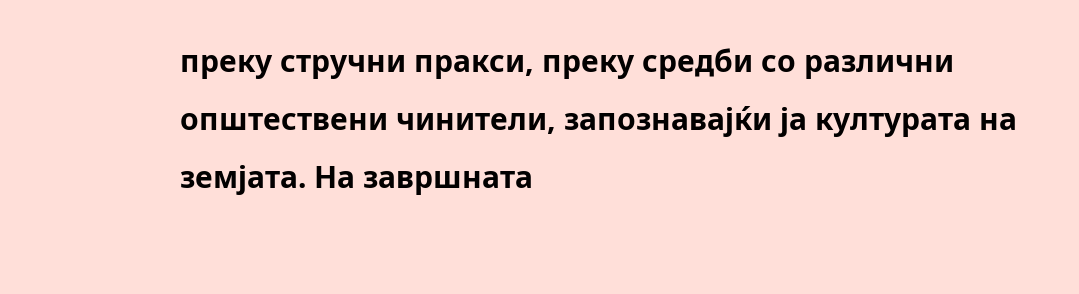преку стручни пракси, преку средби со различни општествени чинители, запознавајќи ја културата на земјата. На завршната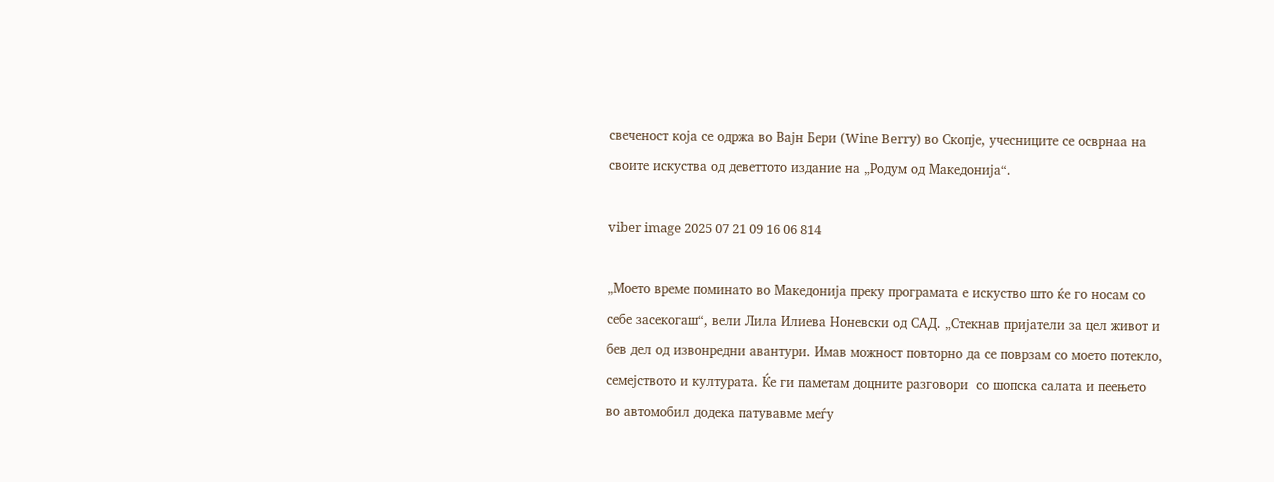свеченост која се одржа во Вајн Бери (Wine Berry) во Скопје, учесниците се осврнаа на своите искуства од деветтото издание на „Родум од Македонија“.

viber image 2025 07 21 09 16 06 814

„Моето време поминато во Македонија преку програмата е искуство што ќе го носам со себе засекогаш“, вели Лила Илиева Ноневски од САД. „Стекнав пријатели за цел живот и бев дел од извонредни авантури. Имав можност повторно да се поврзам со моето потекло, семејството и културата. Ќе ги паметам доцните разговори  со шопска салата и пеењето во автомобил додека патувавме меѓу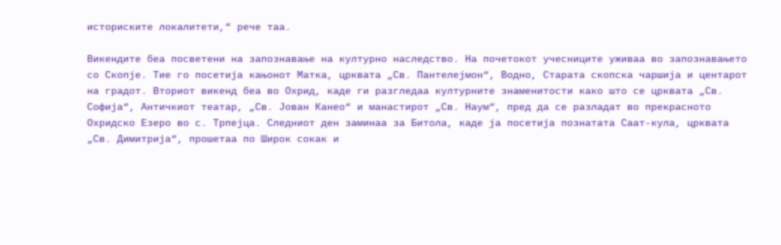историските локалитети,“ рече таа.

Викендите беа посветени на запознавање на културно наследство. На почетокот учесниците уживаа во запознавањето со Скопје. Тие го посетија кањонот Матка, црквата „Св. Пантелејмон“, Водно, Старата скопска чаршија и центарот на градот. Вториот викенд беа во Охрид, каде ги разгледаа културните знаменитости како што се црквата „Св. Софија“, Античкиот театар, „Св. Јован Канео“ и манастирот „Св. Наум“, пред да се разладат во прекрасното Охридско Езеро во с. Трпејца. Следниот ден заминаа за Битола, каде ја посетија познатата Саат-кула, црквата „Св. Димитрија“, прошетаа по Широк сокак и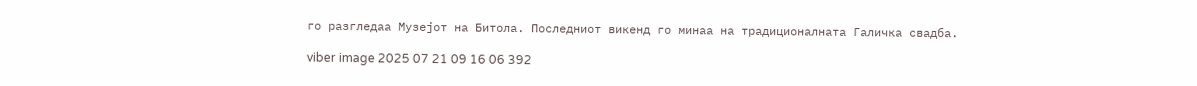го разгледаа Музејот на Битола. Последниот викенд го минаа на традиционалната Галичка свадба.

viber image 2025 07 21 09 16 06 392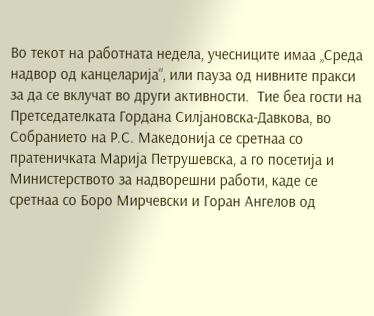Во текот на работната недела, учесниците имаа „Среда надвор од канцеларија“, или пауза од нивните пракси за да се вклучат во други активности.  Тие беа гости на Претседателката Гордана Силјановска-Давкова, во Собранието на Р.С. Македонија се сретнаа со пратеничката Марија Петрушевска, а го посетија и Министерството за надворешни работи, каде се сретнаа со Боро Мирчевски и Горан Ангелов од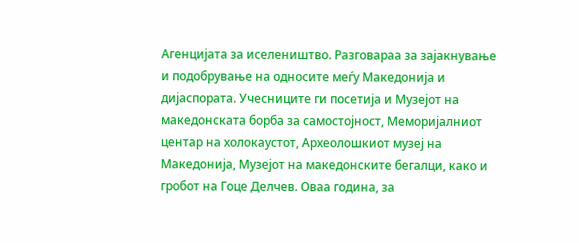Агенцијата за иселеништво. Разговараа за зајакнување и подобрување на односите меѓу Македонија и дијаспората. Учесниците ги посетија и Музејот на македонската борба за самостојност, Меморијалниот центар на холокаустот, Археолошкиот музеј на Македонија, Музејот на македонските бегалци, како и гробот на Гоце Делчев. Оваа година, за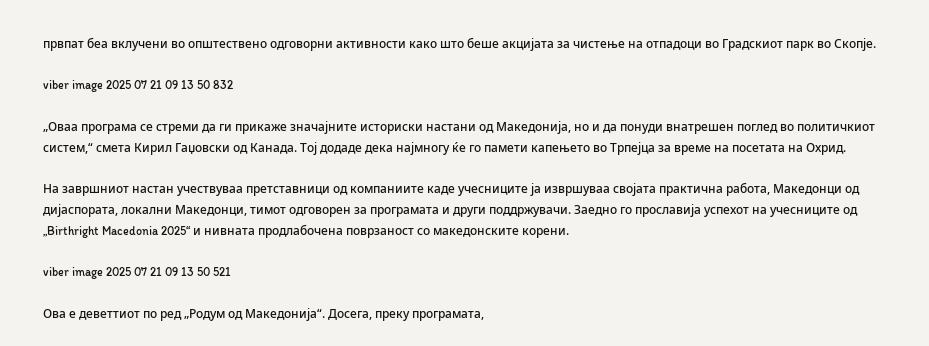првпат беа вклучени во општествено одговорни активности како што беше акцијата за чистење на отпадоци во Градскиот парк во Скопје.

viber image 2025 07 21 09 13 50 832

„Оваа програма се стреми да ги прикаже значајните историски настани од Македонија, но и да понуди внатрешен поглед во политичкиот систем,“ смета Кирил Гаџовски oд Канада. Тој додаде дека најмногу ќе го памети капењето во Трпејца за време на посетата на Охрид.

На завршниот настан учествуваа претставници од компаниите каде учесниците ја извршуваа својата практична работа, Македонци од дијаспората, локални Македонци, тимот одговорен за програмата и други поддржувачи. Заедно го прославија успехот на учесниците од „Birthright Macedonia 2025“ и нивната продлабочена поврзаност со македонските корени.

viber image 2025 07 21 09 13 50 521

Ова е деветтиот по ред „Родум од Македонија“. Досега, преку програмата,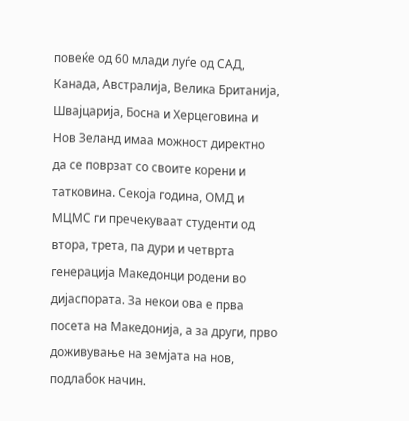повеќе од 60 млади луѓе од САД, Канада, Австралија, Велика Британија, Швајцарија, Босна и Херцеговина и Нов Зеланд имаа можност директно да се поврзат со своите корени и татковина. Секоја година, ОМД и МЦМС ги пречекуваат студенти од втора, трета, па дури и четврта генерација Македонци родени во дијаспората. За некои ова е прва посета на Македонија, а за други, прво доживување на земјата на нов, подлабок начин.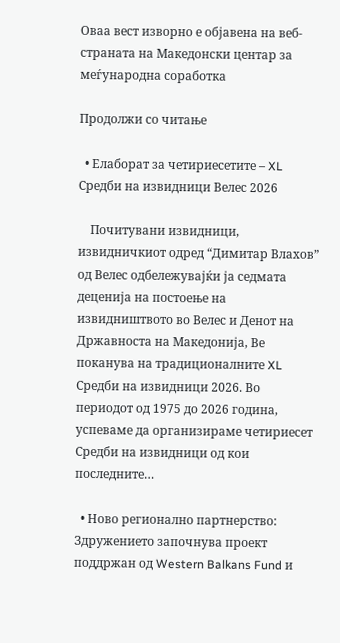Оваа вест изворно е објавена на веб-страната на Македонски центар за меѓународна соработка

Продолжи со читање

  • Елаборат за четириесетите – XL Средби на извидници Велес 2026

    Почитувани извидници, извидничкиот одред “Димитар Влахов” од Велес одбележувајќи ја седмата деценија на постоење на извидништвото во Велес и Денот на Државноста на Македонија, Ве поканува на традиционалните XL Средби на извидници 2026. Во периодот од 1975 до 2026 година, успевaме да организираме четириесет Средби на извидници од кои последните…

  • Ново регионално партнерство: Здружението започнува проект поддржан од Western Balkans Fund и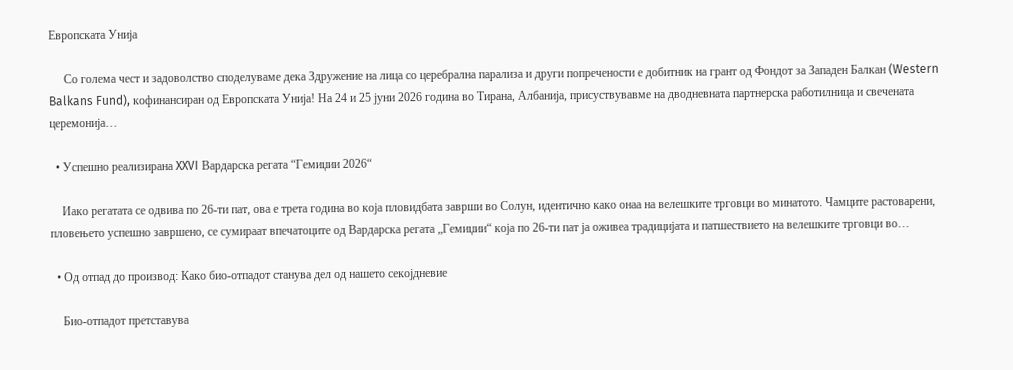Европската Унија

     Со голема чест и задоволство споделуваме дека Здружение на лица со церебрална парализа и други попречености е добитник на грант од Фондот за Западен Балкан (Western Balkans Fund), кофинансиран од Европската Унија! На 24 и 25 јуни 2026 година во Тирана, Албанија, присуствувавме на дводневната партнерска работилница и свечената церемонија…

  • Успешно реализирана XXVI Вардарска регата “Гемиџии 2026“

    Иако регатата се одвива по 26-ти пат, ова е трета година во која пловидбата заврши во Солун, идентично како онаа на велешките трговци во минатото. Чамците растоварени, пловењето успешно завршено, се сумираат впечатоците од Вардарска регата „Гемиџии“ која по 26-ти пат ја оживеа традицијата и патшествието на велешките трговци во…

  • Од отпад до производ: Како био-отпадот станува дел од нашето секојдневие

    Био-отпадот претставува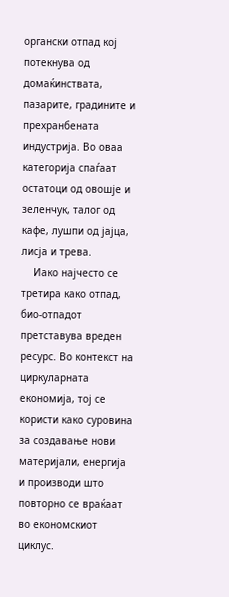органски отпад кој потекнува од домаќинствата, пазарите, градините и прехранбената индустрија. Во оваа категорија спаѓаат остатоци од овошје и зеленчук, талог од кафе, лушпи од јајца, лисја и трева.
    Иако најчесто се третира како отпад, био-отпадот претставува вреден ресурс. Во контекст на циркуларната економија, тој се користи како суровина за создавање нови материјали, енергија и производи што повторно се враќаат во економскиот циклус.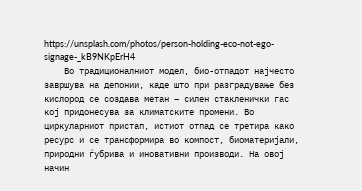https://unsplash.com/photos/person-holding-eco-not-ego-signage-_kB9NKpErH4
    Во традиционалниот модел, био-отпадот најчесто завршува на депонии, каде што при разградување без кислород се создава метан – силен стакленички гас кој придонесува за климатските промени. Во циркуларниот пристап, истиот отпад се третира како ресурс и се трансформира во компост, биоматеријали, природни ѓубрива и иновативни производи. На овој начин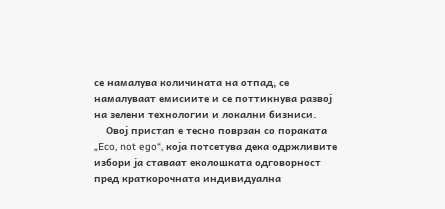се намалува количината на отпад, се намалуваат емисиите и се поттикнува развој на зелени технологии и локални бизниси.
    Овој пристап е тесно поврзан со пораката „Eco, not ego“, која потсетува дека одржливите избори ја ставаат еколошката одговорност пред краткорочната индивидуална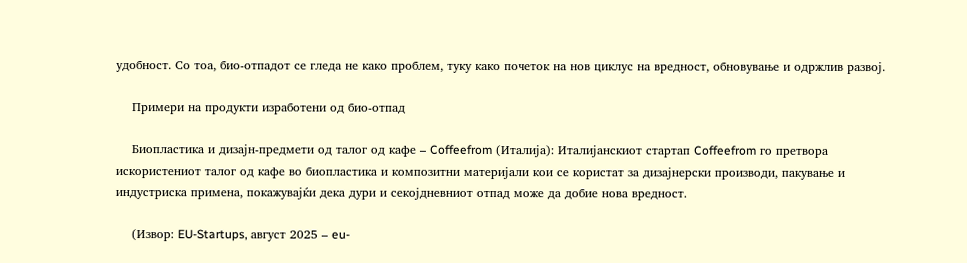удобност. Со тоа, био-отпадот се гледа не како проблем, туку како почеток на нов циклус на вредност, обновување и одржлив развој.

    Примери на продукти изработени од био-отпад

    Биопластика и дизајн-предмети од талог од кафе – Coffeefrom (Италија): Италијанскиот стартап Coffeefrom го претвора искористениот талог од кафе во биопластика и композитни материјали кои се користат за дизајнерски производи, пакување и индустриска примена, покажувајќи дека дури и секојдневниот отпад може да добие нова вредност.

    (Извор: EU-Startups, август 2025 – eu-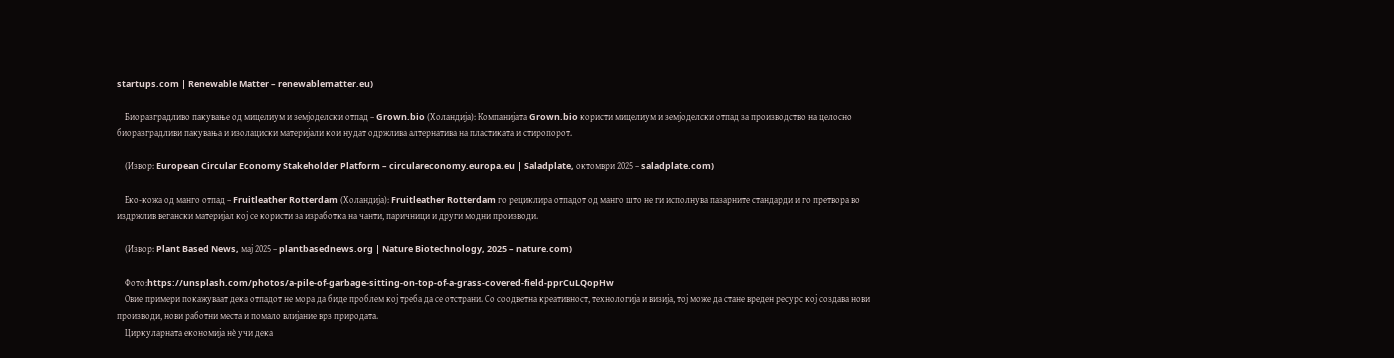startups.com | Renewable Matter – renewablematter.eu)

    Биоразградливо пакување од мицелиум и земјоделски отпад – Grown.bio (Холандија): Компанијата Grown.bio користи мицелиум и земјоделски отпад за производство на целосно биоразградливи пакувања и изолациски материјали кои нудат одржлива алтернатива на пластиката и стиропорот.

    (Извор: European Circular Economy Stakeholder Platform – circulareconomy.europa.eu | Saladplate, октомври 2025 – saladplate.com)

    Еко-кожа од манго отпад – Fruitleather Rotterdam (Холандија): Fruitleather Rotterdam го рециклира отпадот од манго што не ги исполнува пазарните стандарди и го претвора во издржлив вегански материјал кој се користи за изработка на чанти, паричници и други модни производи.

    (Извор: Plant Based News, мај 2025 – plantbasednews.org | Nature Biotechnology, 2025 – nature.com)

    Фото:https://unsplash.com/photos/a-pile-of-garbage-sitting-on-top-of-a-grass-covered-field-pprCuLQopHw
    Овие примери покажуваат дека отпадот не мора да биде проблем кој треба да се отстрани. Со соодветна креативност, технологија и визија, тој може да стане вреден ресурс кој создава нови производи, нови работни места и помало влијание врз природата.
    Циркуларната економија нè учи дека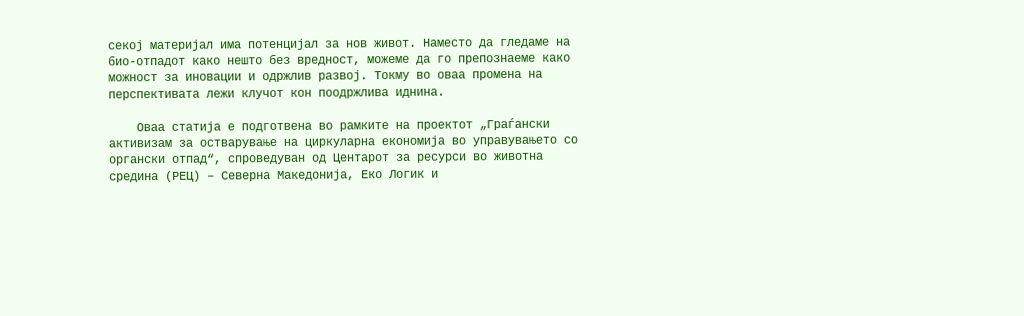секој материјал има потенцијал за нов живот. Наместо да гледаме на био-отпадот како нешто без вредност, можеме да го препознаеме како можност за иновации и одржлив развој. Токму во оваа промена на перспективата лежи клучот кон поодржлива иднина.

    Оваа статија е подготвена во рамките на проектот „Граѓански активизам за остварување на циркуларна економија во управувањето со органски отпад“, спроведуван од Центарот за ресурси во животна средина (РЕЦ) – Северна Македонија, Еко Логик и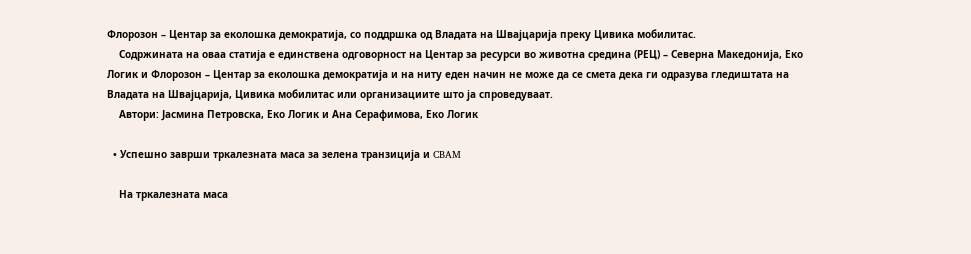Флорозон – Центар за еколошка демократија, со поддршка од Владата на Швајцарија преку Цивика мобилитас.
    Содржината на оваа статија е единствена одговорност на Центар за ресурси во животна средина (РЕЦ) – Северна Македонија, Еко Логик и Флорозон – Центар за еколошка демократија и на ниту еден начин не може да се смета дека ги одразува гледиштата на Владата на Швајцарија, Цивика мобилитас или организациите што ја спроведуваат.
    Автори: Јасмина Петровска, Еко Логик и Ана Серафимова, Еко Логик

  • Успешно заврши тркалезната маса за зелена транзиција и CBAM

    На тркалезната маса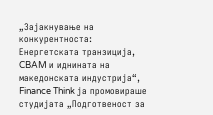„Зајакнување на конкурентноста: Енергетската транзиција, CBAM и иднината на македонската индустрија“, Finance Think ја промовираше студијата „Подготвеност за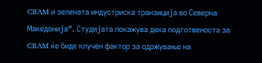CBAM и зелената индустриска транзиција во Северна Македонија“. Студијата покажува дека подготвеноста за CBAM ќе биде клучен фактор за одржување на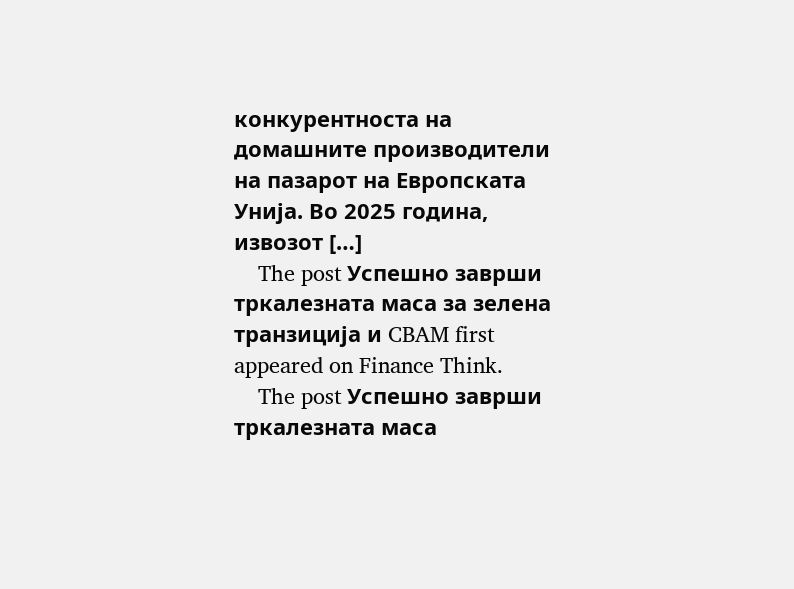конкурентноста на домашните производители на пазарот на Европската Унија. Во 2025 година, извозот […]
    The post Успешно заврши тркалезната маса за зелена транзиција и CBAM first appeared on Finance Think.
    The post Успешно заврши тркалезната маса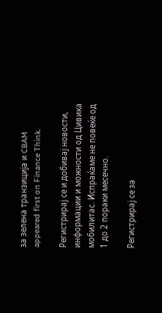за зелена транзиција и CBAM appeared first on Finance Think.

Регистрирај се и добивај новости, информации и можности од Цивика мобилитас. Испраќаме не повеќе од 1 до 2 пораки месечно.

Регистрирај се за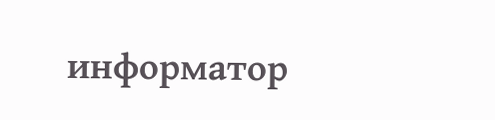информатор